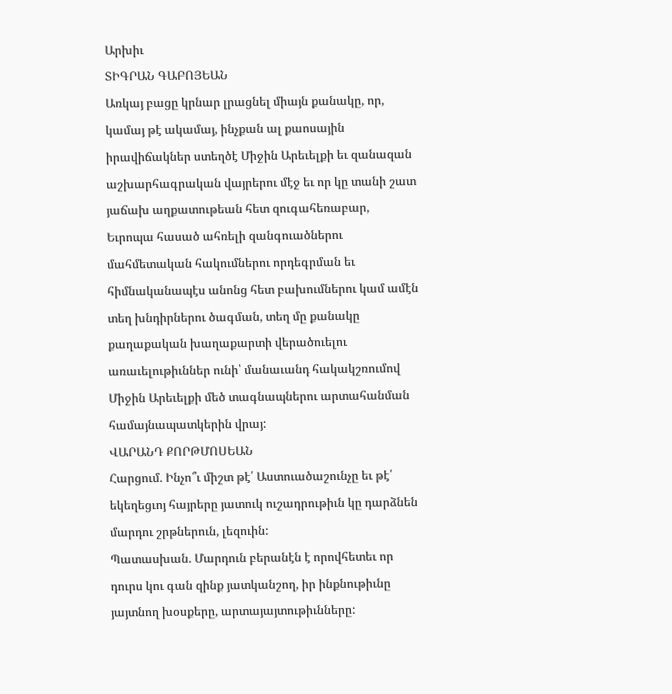Արխիւ
ՏԻԳՐԱՆ ԳԱԲՈՅԵԱՆ
Առկայ բացը կրնար լրացնել միայն քանակը, որ, կամայ թէ ակամայ, ինչքան ալ քաոսային իրավիճակներ ստեղծէ Միջին Արեւելքի եւ զանազան աշխարհագրական վայրերու մէջ եւ որ կը տանի շատ յաճախ աղքատութեան հետ զուգահեռաբար, Եւրոպա հասած ահռելի զանգուածներու մահմետական հակումներու որդեգրման եւ հիմնականապէս անոնց հետ բախումներու կամ ամէն տեղ խնդիրներու ծագման, տեղ մը քանակը քաղաքական խաղաքարտի վերածուելու առաւելութիւններ ունի՝ մանաւանդ հակակշռումով Միջին Արեւելքի մեծ տագնապներու արտահանման համայնապատկերին վրայ:
ՎԱՐԱՆԴ ՔՈՐԹՄՈՍԵԱՆ
Հարցում. Ինչո՞ւ միշտ թէ՛ Աստուածաշունչը եւ թէ՛ եկեղեցւոյ հայրերը յատուկ ուշադրութիւն կը դարձնեն մարդու շրթներուն, լեզուին:
Պատասխան. Մարդուն բերանէն է որովհետեւ որ դուրս կու գան զինք յատկանշող, իր ինքնութիւնը յայտնող խօսքերը, արտայայտութիւնները: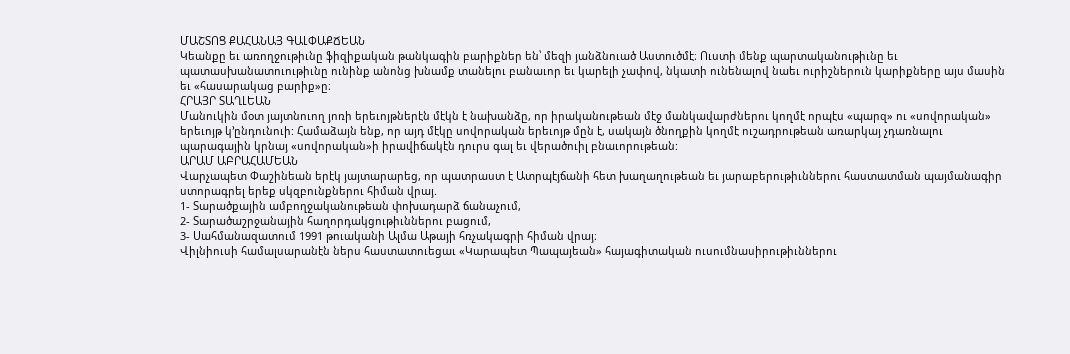ՄԱՇՏՈՑ ՔԱՀԱՆԱՅ ԳԱԼՓԱՔՃԵԱՆ
Կեանքը եւ առողջութիւնը ֆիզիքական թանկագին բարիքներ են՝ մեզի յանձնուած Աստուծմէ։ Ուստի մենք պարտականութիւնը եւ պատասխանատուութիւնը ունինք անոնց խնամք տանելու բանաւոր եւ կարելի չափով, նկատի ունենալով նաեւ ուրիշներուն կարիքները այս մասին եւ «հասարակաց բարիք»ը։
ՀՐԱՅՐ ՏԱՂԼԵԱՆ
Մանուկին մօտ յայտնուող յոռի երեւոյթներէն մէկն է նախանձը, որ իրականութեան մէջ մանկավարժներու կողմէ որպէս «պարզ» ու «սովորական» երեւոյթ կ՚ընդունուի: Համաձայն ենք, որ այդ մէկը սովորական երեւոյթ մըն է, սակայն ծնողքին կողմէ ուշադրութեան առարկայ չդառնալու պարագային կրնայ «սովորական»ի իրավիճակէն դուրս գալ եւ վերածուիլ բնաւորութեան:
ԱՐԱՄ ԱԲՐԱՀԱՄԵԱՆ
Վարչապետ Փաշինեան երէկ յայտարարեց, որ պատրաստ է Ատրպէյճանի հետ խաղաղութեան եւ յարաբերութիւններու հաստատման պայմանագիր ստորագրել երեք սկզբունքներու հիման վրայ.
1- Տարածքային ամբողջականութեան փոխադարձ ճանաչում,
2- Տարածաշրջանային հաղորդակցութիւններու բացում,
3- Սահմանազատում 1991 թուականի Ալմա Աթայի հռչակագրի հիման վրայ։
Վիլնիուսի համալսարանէն ներս հաստատուեցաւ «Կարապետ Պապայեան» հայագիտական ուսումնասիրութիւններու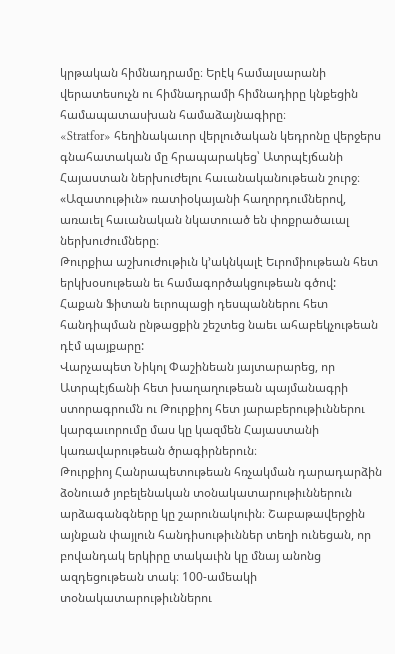կրթական հիմնադրամը։ Երէկ համալսարանի վերատեսուչն ու հիմնադրամի հիմնադիրը կնքեցին համապատասխան համաձայնագիրը։
«Stratfor» հեղինակաւոր վերլուծական կեդրոնը վերջերս գնահատական մը հրապարակեց՝ Ատրպէյճանի Հայաստան ներխուժելու հաւանականութեան շուրջ։ «Ազատութիւն» ռատիօկայանի հաղորդումներով, առաւել հաւանական նկատուած են փոքրածաւալ ներխուժումները։
Թուրքիա աշխուժութիւն կ՚ակնկալէ Եւրոմիութեան հետ երկխօսութեան եւ համագործակցութեան գծով:
Հաքան Ֆիտան եւրոպացի դեսպաններու հետ հանդիպման ընթացքին շեշտեց նաեւ ահաբեկչութեան դէմ պայքարը:
Վարչապետ Նիկոլ Փաշինեան յայտարարեց, որ Ատրպէյճանի հետ խաղաղութեան պայմանագրի ստորագրումն ու Թուրքիոյ հետ յարաբերութիւններու կարգաւորումը մաս կը կազմեն Հայաստանի կառավարութեան ծրագիրներուն։
Թուրքիոյ Հանրապետութեան հռչակման դարադարձին ձօնուած յոբելենական տօնակատարութիւններուն արձագանգները կը շարունակուին։ Շաբաթավերջին այնքան փայլուն հանդիսութիւններ տեղի ունեցան, որ բովանդակ երկիրը տակաւին կը մնայ անոնց ազդեցութեան տակ։ 100-ամեակի տօնակատարութիւններու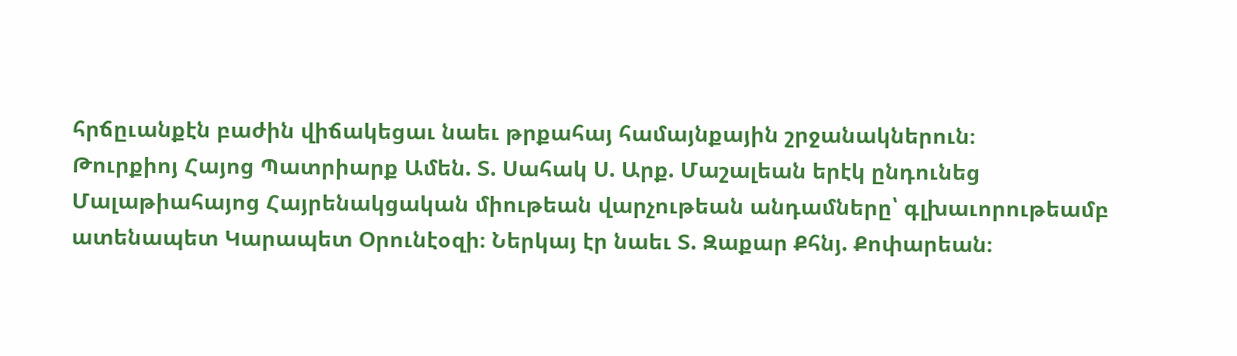հրճըւանքէն բաժին վիճակեցաւ նաեւ թրքահայ համայնքային շրջանակներուն։
Թուրքիոյ Հայոց Պատրիարք Ամեն. Տ. Սահակ Ս. Արք. Մաշալեան երէկ ընդունեց Մալաթիահայոց Հայրենակցական միութեան վարչութեան անդամները՝ գլխաւորութեամբ ատենապետ Կարապետ Օրունէօզի։ Ներկայ էր նաեւ Տ. Զաքար Քհնյ. Քոփարեան։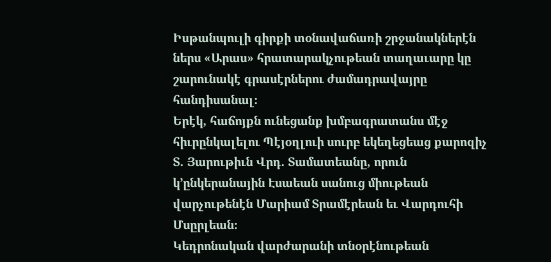Իսթանպուլի գիրքի տօնավաճառի շրջանակներէն ներս «Արաս» հրատարակչութեան տաղաւարը կը շարունակէ գրասէրներու ժամադրավայրը հանդիսանալ։
Երէկ, հաճոյքն ունեցանք խմբագրատանս մէջ հիւրընկալելու Պէյօղլուի սուրբ եկեղեցեաց քարոզիչ Տ. Յարութիւն Վրդ. Տամատեանը, որուն կ՚ընկերանային Էսաեան սանուց միութեան վարչութենէն Մարիամ Տրամէրեան եւ Վարդուհի Մսըրլեան։
Կեդրոնական վարժարանի տնօրէնութեան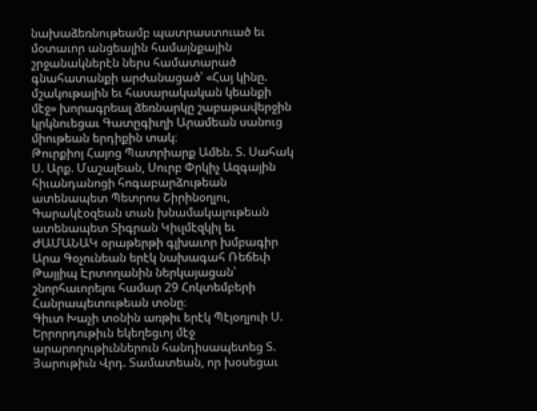նախաձեռնութեամբ պատրաստուած եւ մօտաւոր անցեալին համայնքային շրջանակներէն ներս համատարած գնահատանքի արժանացած՝ «Հայ կինը. մշակութային եւ հասարակական կեանքի մէջ» խորագրեալ ձեռնարկը շաբաթավերջին կրկնուեցաւ Գատըգիւղի Արամեան սանուց միութեան երդիքին տակ։
Թուրքիոյ Հայոց Պատրիարք Ամեն. Տ. Սահակ Ս. Արք. Մաշալեան, Սուրբ Փրկիչ Ազգային հիւանդանոցի հոգաբարձութեան ատենապետ Պետրոս Շիրինօղլու, Գարակէօզեան տան խնամակալութեան ատենապետ Տիգրան Կիւլմէզկիլ եւ ԺԱՄԱՆԱԿ օրաթերթի գլխաւոր խմբագիր Արա Գօչունեան երէկ նախագահ Ռեճեփ Թայյիպ Էրտողանին ներկայացան՝ շնորհաւորելու համար 29 Հոկտեմբերի Հանրապետութեան տօնը։
Գիւտ Խաչի տօնին առթիւ երէկ Պէյօղլուի Ս. Երրորդութիւն եկեղեցւոյ մէջ արարողութիւններուն հանդիսապետեց Տ. Յարութիւն Վրդ. Տամատեան, որ խօսեցաւ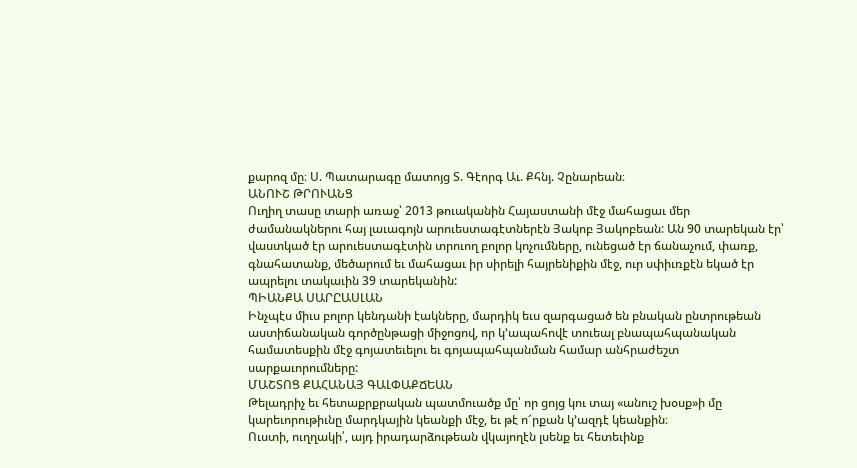քարոզ մը։ Ս. Պատարագը մատոյց Տ. Գէորգ Աւ. Քհնյ. Չընարեան։
ԱՆՈՒՇ ԹՐՈՒԱՆՑ
Ուղիղ տասը տարի առաջ՝ 2013 թուականին Հայաստանի մէջ մահացաւ մեր ժամանակներու հայ լաւագոյն արուեստագէտներէն Յակոբ Յակոբեան: Ան 90 տարեկան էր՝ վաստկած էր արուեստագէտին տրուող բոլոր կոչումները, ունեցած էր ճանաչում, փառք, գնահատանք, մեծարում եւ մահացաւ իր սիրելի հայրենիքին մէջ, ուր սփիւռքէն եկած էր ապրելու տակաւին 39 տարեկանին:
ՊԻԱՆՔԱ ՍԱՐԸԱՍԼԱՆ
Ինչպէս միւս բոլոր կենդանի էակները, մարդիկ եւս զարգացած են բնական ընտրութեան աստիճանական գործընթացի միջոցով, որ կ՚ապահովէ տուեալ բնապահպանական համատեսքին մէջ գոյատեւելու եւ գոյապահպանման համար անհրաժեշտ սարքաւորումները:
ՄԱՇՏՈՑ ՔԱՀԱՆԱՅ ԳԱԼՓԱՔՃԵԱՆ
Թելադրիչ եւ հետաքրքրական պատմուածք մը՝ որ ցոյց կու տայ «անուշ խօսք»ի մը կարեւորութիւնը մարդկային կեանքի մէջ, եւ թէ ո՜րքան կ՚ազդէ կեանքին։
Ուստի, ուղղակի՛, այդ իրադարձութեան վկայողէն լսենք եւ հետեւինք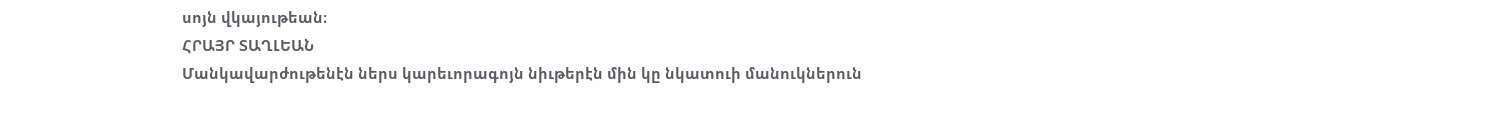սոյն վկայութեան։
ՀՐԱՅՐ ՏԱՂԼԵԱՆ
Մանկավարժութենէն ներս կարեւորագոյն նիւթերէն մին կը նկատուի մանուկներուն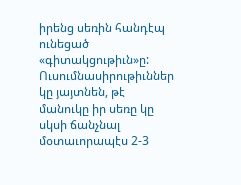իրենց սեռին հանդէպ ունեցած «գիտակցութիւն»ը: Ուսումնասիրութիւններ կը յայտնեն, թէ մանուկը իր սեռը կը սկսի ճանչնալ մօտաւորապէս 2-3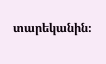տարեկանին։